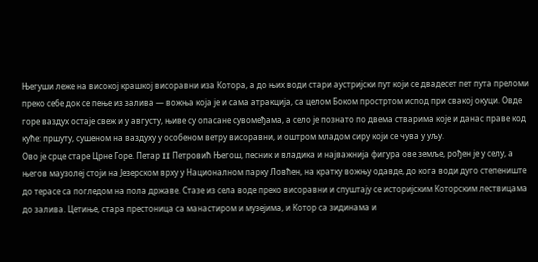Његуши леже на високој крашкој висоравни иза Котора, а до њих води стари аустријски пут који се двадесет пет пута преломи преко себе док се пење из залива — вожња која је и сама атракција, са целом Боком простртом испод при свакој окуци. Овде горе ваздух остаје свеж и у августу, њиве су опасане сувомеђама, а село је познато по двема стварима које и данас праве код куће: пршуту, сушеном на ваздуху у особеном ветру висоравни, и оштром младом сиру који се чува у уљу.
Ово је срце старе Црне Горе. Петар II Петровић Његош, песник и владика и најважнија фигура ове земље, рођен је у селу, а његов маузолеј стоји на Језерском врху у Националном парку Ловћен, на кратку вожњу одавде, до кога води дуго степениште до терасе са погледом на пола државе. Стазе из села воде преко висоравни и спуштају се историјским Которским лествицама до залива. Цетиње, стара престоница са манастиром и музејима, и Котор са зидинама и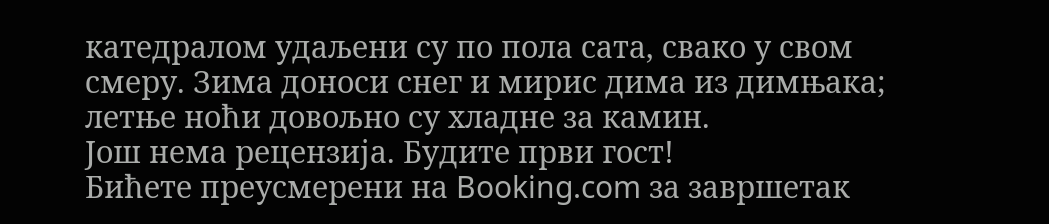катедралом удаљени су по пола сата, свако у свом смеру. Зима доноси снег и мирис дима из димњака; летње ноћи довољно су хладне за камин.
Још нема рецензија. Будите први гост!
Бићете преусмерени на Booking.com за завршетак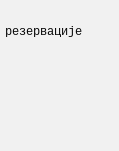резервације